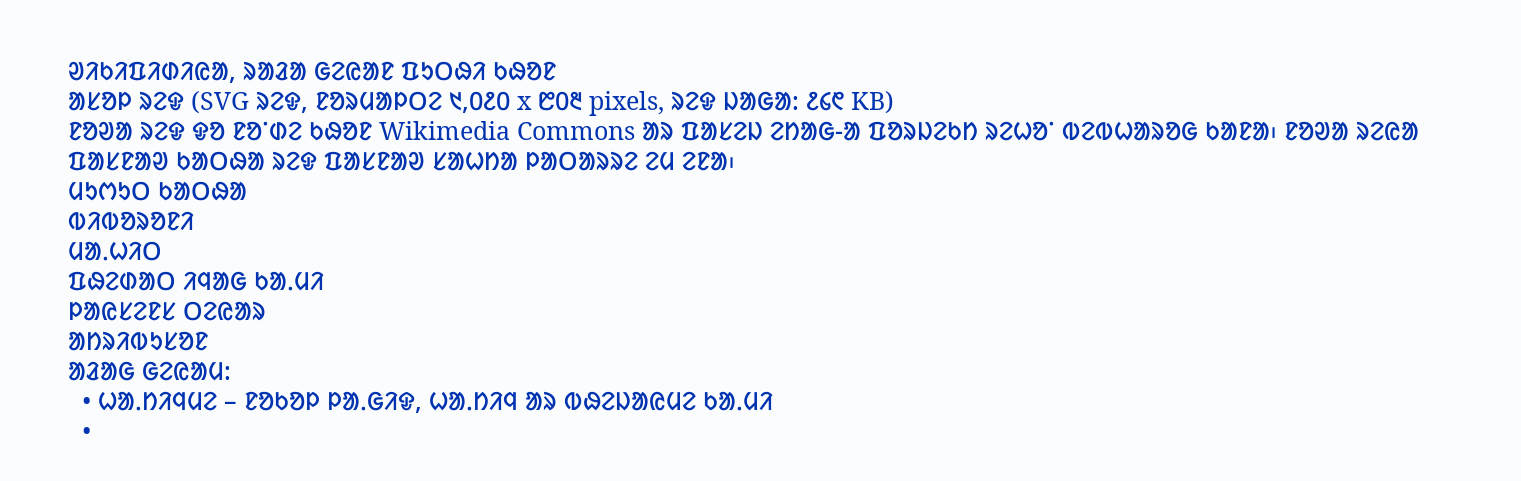ᱣᱤᱠᱤᱯᱤᱰᱤᱭᱟ, ᱨᱟᱲᱟ ᱜᱮᱭᱟᱱ ᱯᱩᱛᱷᱤ ᱠᱷᱚᱱ
ᱟᱥᱚᱞ ᱨᱮᱫ (SVG ᱨᱮᱫ, ᱱᱚᱨᱢᱟᱞᱛᱮ ᱑,᱐᱒᱐ x ᱘᱐᱓ pixels, ᱨᱮᱫ ᱡᱟᱜᱟ: ᱒᱔᱖ KB)
ᱱᱚᱣᱟ ᱨᱮᱫ ᱫᱚ ᱱᱚᱸᱰᱮ ᱠᱷᱚᱱ Wikimedia Commons ᱟᱨ ᱯᱟᱥᱮᱡ ᱮᱴᱟᱜ-ᱟ ᱯᱚᱨᱡᱮᱠᱴ ᱨᱮᱦᱚᱸ ᱵᱮᱵᱦᱟᱨᱚᱜ ᱠᱟᱱᱟ᱾ ᱱᱚᱣᱟ ᱨᱮᱭᱟ ᱯᱟᱥᱱᱟᱣ ᱠᱟᱛᱷᱟ ᱨᱮᱫ ᱯᱟᱥᱱᱟᱣ ᱥᱟᱦᱴᱟ ᱞᱟᱛᱟᱨᱨᱮ ᱮᱢ ᱮᱱᱟ᱾
ᱢᱩᱬᱩᱛ ᱠᱟᱛᱷᱟ
ᱵᱤᱵᱚᱨᱚᱱᱤ
ᱢᱟᱹᱦᱤᱛ
ᱯᱷᱮᱰᱟᱛ ᱤᱧᱟᱜ ᱠᱟᱹᱢᱤ
ᱞᱟᱭᱥᱮᱱᱥ ᱛᱮᱭᱟᱨ
ᱟᱴᱨᱤᱵᱩᱥᱚᱱ
ᱟᱲᱟᱜ ᱜᱮᱭᱟᱢ:
  • ᱦᱟᱹᱴᱤᱧᱢᱮ – ᱱᱚᱠᱚᱞ ᱞᱟᱹᱜᱤᱫ, ᱦᱟᱹᱴᱤᱧ ᱟᱨ ᱵᱷᱮᱡᱟᱭᱢᱮ ᱠᱟᱹᱢᱤ
  •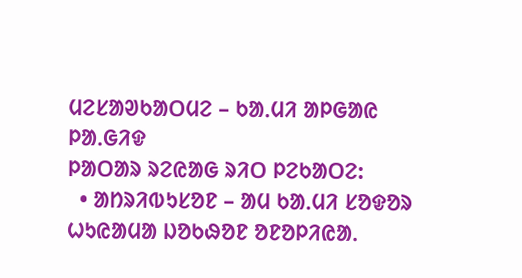ᱢᱮᱥᱟᱣᱠᱟᱛᱢᱮ – ᱠᱟᱹᱢᱤ ᱟᱞᱜᱟᱭ ᱞᱟᱹᱜᱤᱫ
ᱞᱟᱛᱟᱨ ᱨᱮᱭᱟᱜ ᱨᱤᱛ ᱞᱮᱠᱟᱛᱮ:
  • ᱟᱴᱨᱤᱵᱩᱥᱚᱱ – ᱟᱢ ᱠᱟᱹᱢᱤ ᱥᱚᱫᱚᱨ ᱦᱩᱭᱟᱢᱟ ᱡᱚᱠᱷᱚᱱ ᱚᱱᱚᱞᱤᱭᱟᱹ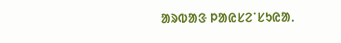ᱟᱨᱵᱟᱝ ᱞᱟᱭᱥᱮᱸᱥᱩᱭᱟᱹ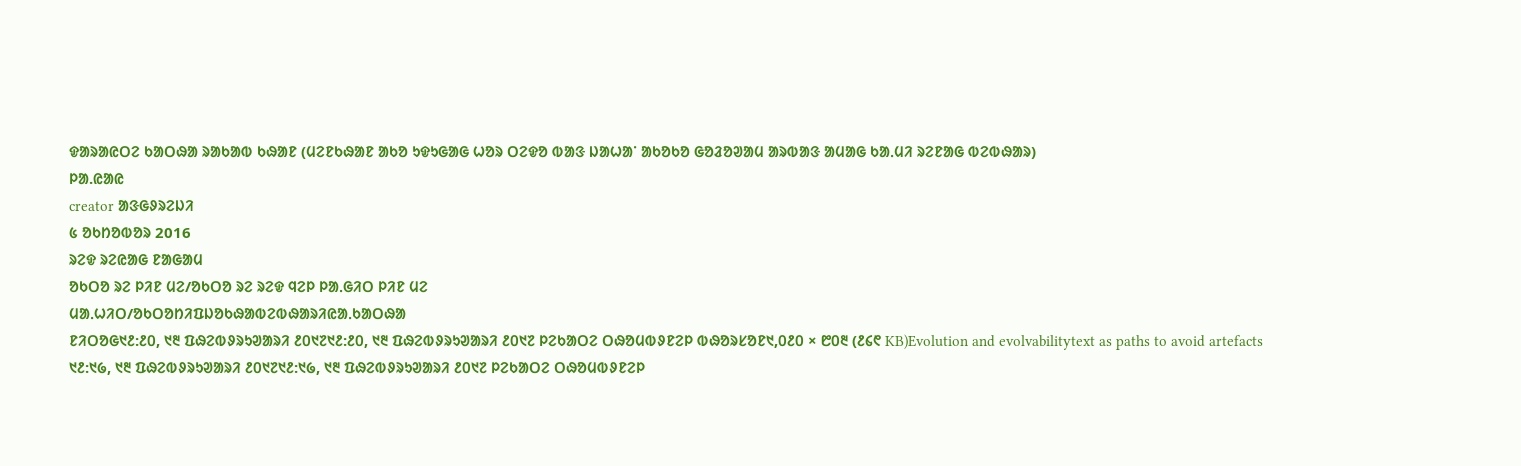ᱫᱟᱨᱟᱭᱛᱮ ᱠᱟᱛᱷᱟ ᱨᱟᱠᱟᱵ ᱠᱷᱟᱱ (ᱢᱮᱱᱠᱷᱟᱱ ᱟᱠᱚ ᱩᱫᱩᱜᱟᱜ ᱦᱚᱨ ᱛᱮᱫᱚ ᱵᱟᱝ ᱡᱟᱦᱟᱸ ᱟᱠᱚᱠᱚ ᱜᱚᱲᱚᱣᱟᱢ ᱟᱨᱵᱟᱝ ᱟᱢᱟᱜ ᱠᱟᱹᱢᱤ ᱨᱮᱱᱟᱜ ᱵᱮᱵᱷᱟᱨ)
ᱞᱟ.ᱭᱟᱭ
creator ᱟᱝᱜᱽᱨᱮᱡᱤ
᱕ ᱚᱠᱴᱚᱵᱚᱨ 2016
ᱨᱮᱫ ᱨᱮᱭᱟᱜ ᱱᱟᱜᱟᱢ
ᱚᱠᱛᱚ ᱨᱮ ᱞᱤᱱ ᱢᱮ/ᱚᱠᱛᱚ ᱨᱮ ᱨᱮᱫ ᱧᱮᱞ ᱞᱟᱹᱜᱤᱛ ᱞᱤᱱ ᱢᱮ
ᱢᱟᱹᱦᱤᱛ/ᱚᱠᱛᱚᱴᱤᱯᱡᱚᱠᱷᱟᱵᱮᱵᱷᱟᱨᱤᱭᱟᱹᱠᱟᱛᱷᱟ
ᱱᱤᱛᱚᱜ᱑᱒:᱒᱐, ᱑᱓ ᱯᱷᱮᱵᱽᱨᱩᱣᱟᱨᱤ ᱒᱐᱑᱗᱑᱒:᱒᱐, ᱑᱓ ᱯᱷᱮᱵᱽᱨᱩᱣᱟᱨᱤ ᱒᱐᱑᱗ ᱞᱮᱠᱟᱛᱮ ᱛᱷᱚᱢᱵᱽᱱᱮᱞ ᱵᱷᱚᱨᱥᱚᱱ᱑,᱐᱒᱐ × ᱘᱐᱓ (᱒᱔᱖ KB)Evolution and evolvabilitytext as paths to avoid artefacts
᱑᱒:᱑᱙, ᱑᱓ ᱯᱷᱮᱵᱽᱨᱩᱣᱟᱨᱤ ᱒᱐᱑᱗᱑᱒:᱑᱙, ᱑᱓ ᱯᱷᱮᱵᱽᱨᱩᱣᱟᱨᱤ ᱒᱐᱑᱗ ᱞᱮᱠᱟᱛᱮ ᱛᱷᱚᱢᱵᱽᱱᱮᱞ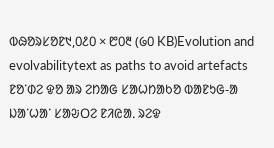ᱵᱷᱚᱨᱥᱚᱱ᱑,᱐᱒᱐ × ᱘᱐᱓ (᱙᱐ KB)Evolution and evolvabilitytext as paths to avoid artefacts
ᱱᱚᱸᱰᱮ ᱫᱚ ᱟᱨ ᱮᱴᱟᱜ ᱥᱟᱦᱴᱟᱠᱚ ᱵᱟᱱᱩᱜ-ᱟ ᱡᱟᱸᱦᱟᱸ ᱥᱟᱶᱛᱮ ᱱᱤᱭᱟᱹ ᱨᱮᱫ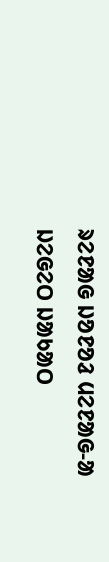ᱨᱮᱱᱟᱜ ᱡᱚᱱᱚᱲ ᱢᱮᱱᱟᱜ-ᱟ
ᱡᱮᱜᱮᱛ ᱡᱟᱠᱟᱛ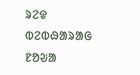ᱨᱮᱫ ᱵᱮᱵᱷᱟᱨᱟᱜ
ᱱᱚᱶᱟ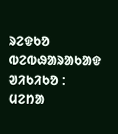ᱨᱮᱫᱠᱚ ᱵᱮᱵᱷᱟᱨᱟᱠᱟᱫ ᱣᱤᱠᱤᱠᱚ :
ᱢᱮᱴᱟ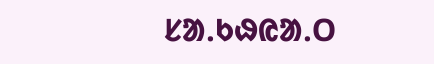ᱥᱟᱹᱠᱷᱭᱟᱹᱛ